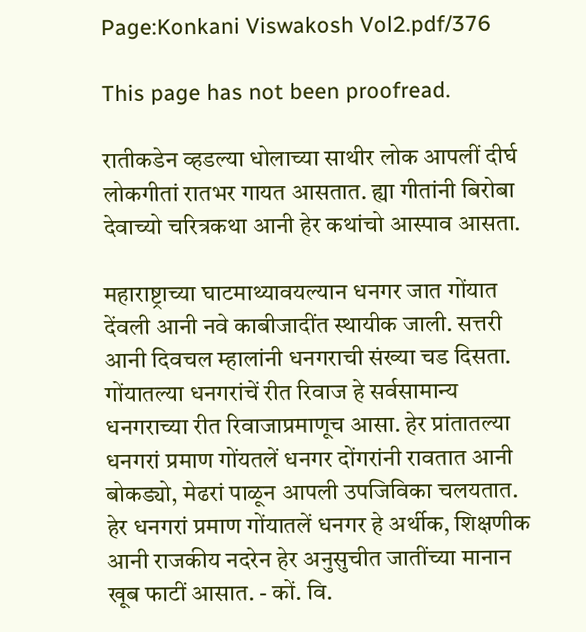Page:Konkani Viswakosh Vol2.pdf/376

This page has not been proofread.

रातीकडेन व्हडल्या धोलाच्या साथीर लोक आपलीं दीर्घ लोकगीतां रातभर गायत आसतात. ह्या गीतांनी बिरोबा देवाच्यो चरित्रकथा आनी हेर कथांचो आस्पाव आसता.

महाराष्ट्राच्या घाटमाथ्यावयल्यान धनगर जात गोंयात देंवली आनी नवे काबीजादींत स्थायीक जाली. सत्तरी आनी दिवचल म्हालांनी धनगराची संख्या चड दिसता. गोंयातल्या धनगरांचें रीत रिवाज हे सर्वसामान्य धनगराच्या रीत रिवाजाप्रमाणूच आसा. हेर प्रांतातल्या धनगरां प्रमाण गोंयतलें धनगर दोंगरांनी रावतात आनी बोकड्यो, मेढरां पाळून आपली उपजिविका चलयतात. हेर धनगरां प्रमाण गोंयातलें धनगर हे अर्थीक, शिक्षणीक आनी राजकीय नदरेन हेर अनुसुचीत जातींच्या मानान खूब फाटीं आसात. - कों. वि.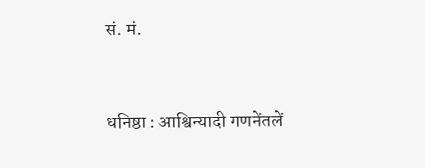सं. मं.


धनिष्ठा : आश्विन्यादी गणनेंतलें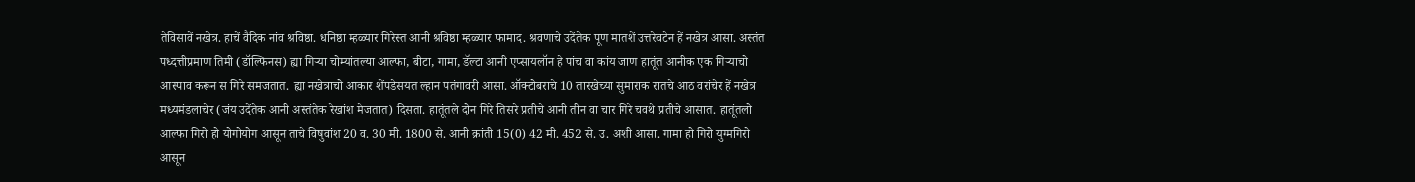तेविसावें नखेत्र. हाचें वैदिक नांव श्रविष्ठा. धनिष्ठा म्हळ्यार गिरेस्त आनी श्रविष्ठा म्हळ्यार फामाद. श्रवणाचे उदेंतेक पूण मातशें उत्तरेवटेन हें नखेत्र आसा. अस्तंत पध्दत्तीप्रमाण तिमी (डॉल्फिनस) ह्या गिऱ्या चोम्यांतल्या आल्फा, बीटा, गामा, डॅल्टा आनी एप्सायलॉन हे पांच वा कांय जाण हातूंत आनीक एक गिऱ्याचो आस्पाव करून स गिरे समजतात. ह्या नखेत्राचो आकार शेंपडेसयत ल्हान पतंगावरी आसा. ऑक्टोबराचे 10 तारखेच्या सुमाराक रातचे आठ वरांचेर हें नखेत्र मध्यमंडलाचेर (जंय उदेंतेक आनी अस्तंतेक रेखांश मेजतात) दिसता. हातूंतले दोन गिरे तिसरे प्रतीचे आनी तीन वा चार गिरे चवथे प्रतीचे आसात. हातूंतलो आल्फा गिरो हो योगोयोग आसून ताचे विषुवांश 20 व. 30 मी. 1800 से. आनी क्रांती 15(0) 42 मी. 452 से. उ. अशी आसा. गामा हो गिरो युग्मगिरो आसून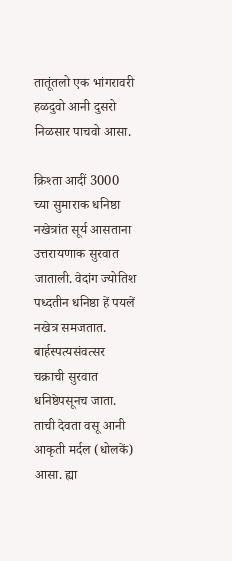तातूंतलो एक भांगरावरी हळदुवो आनी दुसरो निळसार पाचवो आसा.

क्रिश्ता आदीं 3000 च्या सुमाराक धनिष्ठा नखेत्रांत सूर्य आसताना उत्तरायणाक सुरवात जाताली. वेदांग ज्योतिश पध्दतीन धनिष्ठा हें पयलें नखेत्र समजतात. बार्हस्पत्यसंवत्सर चक्राची सुरवात धनिष्ठेपसूनच जाता. ताची देवता वसू आनी आकृती मर्दल (धोलकें) आसा. ह्या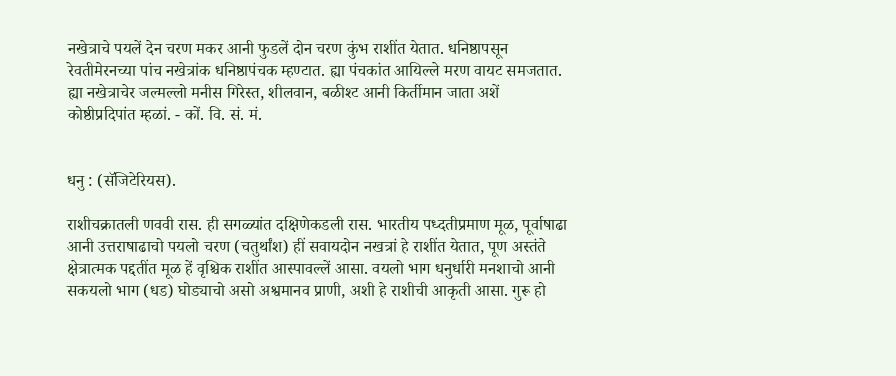नखेत्राचे पयलें देन चरण मकर आनी फुडलें दोन चरण कुंभ राशींत येतात. धनिष्ठापसून रेवतीमेरनच्या पांच नखेत्रांक धनिष्ठापंचक म्हण्टात. ह्या पंचकांत आयिल्ले मरण वायट समजतात. ह्या नखेत्राचेर जल्मल्लो मनीस गिरेस्त, शीलवान, बळीश्ट आनी किर्तीमान जाता अशें कोष्ठीप्रदिपांत म्हळां. - कों. वि. सं. मं.


धनु : (सॅजिटेरियस).

राशीचक्रातली णववी रास. ही सगळ्यांत दक्षिणेकडली रास. भारतीय पध्दतीप्रमाण मूळ, पूर्वाषाढा आनी उत्तराषाढाचो पयलो चरण (चतुर्थांश) हीं सवायदोन नखत्रां हे राशींत येतात, पूण अस्तंते क्षेत्रात्मक पद्दतींत मूळ हें वृश्चिक राशींत आस्पावल्लें आसा. वयलो भाग धनुर्धारी मनशाचो आनी सकयलो भाग (धड) घोड्याचो असो अश्वमानव प्राणी, अशी हे राशीची आकृती आसा. गुरू हो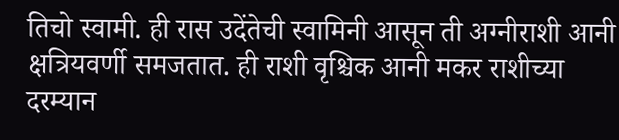तिचो स्वामी. ही रास उदेंतेची स्वामिनी आसून ती अग्नीराशी आनी क्षत्रियवर्णी समजतात. ही राशी वृश्चिक आनी मकर राशीच्या दरम्यान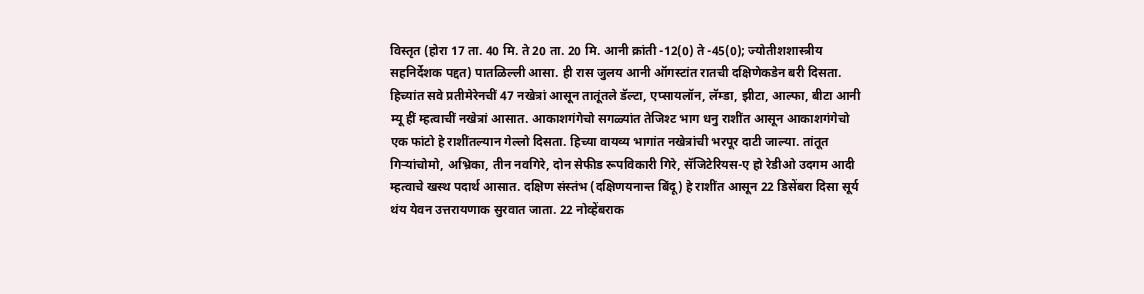विस्तृत (होरा 17 ता. 40 मि. ते 20 ता. 20 मि. आनी क्रांती -12(0) ते -45(0); ज्योतीशशास्त्रीय सहनिर्देशक पद्दत) पातळिल्ली आसा. ही रास जुलय आनी ऑगस्टांत रातची दक्षिणेकडेन बरी दिसता. हिच्यांत सवे प्रतीमेरेनचीं 47 नखेत्रां आसून तातूंतले डॅल्टा, एप्सायलॉन, लॅम्डा, झीटा, आल्फा, बीटा आनी म्यू हीं म्हत्वाचीं नखेत्रां आसात. आकाशगंगेचो सगळ्यांत तेजिश्ट भाग धनु राशींत आसून आकाशगंगेचो एक फांटो हे राशींतल्यान गेल्लो दिसता. हिच्या वायव्य भागांत नखेत्रांची भरपूर दाटी जाल्या. तांतूत गिऱ्यांचोमो, अभ्रिका, तीन नवगिरे, दोन सेफीड रूपविकारी गिरे, सॅजिटेरियस-ए हो रेडीओ उदगम आदी म्हत्वाचे खस्थ पदार्थ आसात. दक्षिण संस्तंभ (दक्षिणयनान्त बिंदू) हे राशींत आसून 22 डिसेंबरा दिसा सूर्य थंय येवन उत्तरायणाक सुरवात जाता. 22 नोव्हेंबराक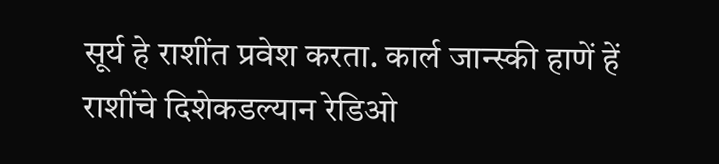सूर्य हे राशींत प्रवेश करता. कार्ल जान्स्की हाणें हें राशींचे दिशेकडल्यान रेडिओ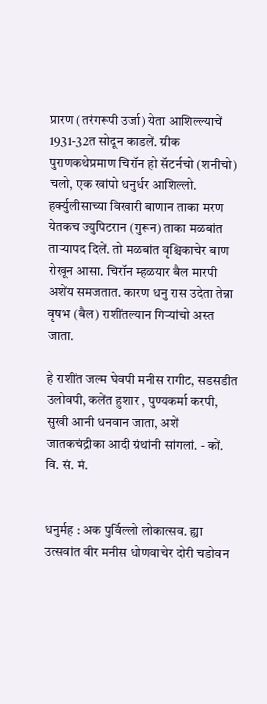प्रारण (तरंगरूपी उर्जा) येता आशिल्ल्याचें 1931-32त सोदून काडलें. ग्रीक पुराणकथेप्रमाण चिरॉन हो सॅटर्नचो (शनीचो) चलो, एक खांपो धनुर्धर आशिल्लो. हर्क्युलीसाच्या विखारी बाणान ताका मरण येतकच ज्युपिटरान (गुरून) ताका मळबांत ताऱ्यापद दिलें. तो मळबांत वृश्चिकाचेर बाण रोखून आसा. चिरॉन म्हळयार बैल मारपी अशेंय समजतात. कारण धनु रास उदेता तेन्ना वृषभ (बैल) राशींतल्यान गिऱ्यांचो अस्त जाता.

हे राशींत जल्म घेवपी मनीस रागीट, सडसडीत उलोवपी, कलेंत हुशार , पुण्यकर्मा करपी, सुखी आनी धनवान जाता, अशें जातकचंद्रीका आदी ग्रंथांनी सांगलां. - कों. वि. सं. मं.


धनुर्मह : अक पुर्विल्लो लोकात्सव. ह्या उत्सवांत वीर मनीस धोणवाचेर दोरी चडोवन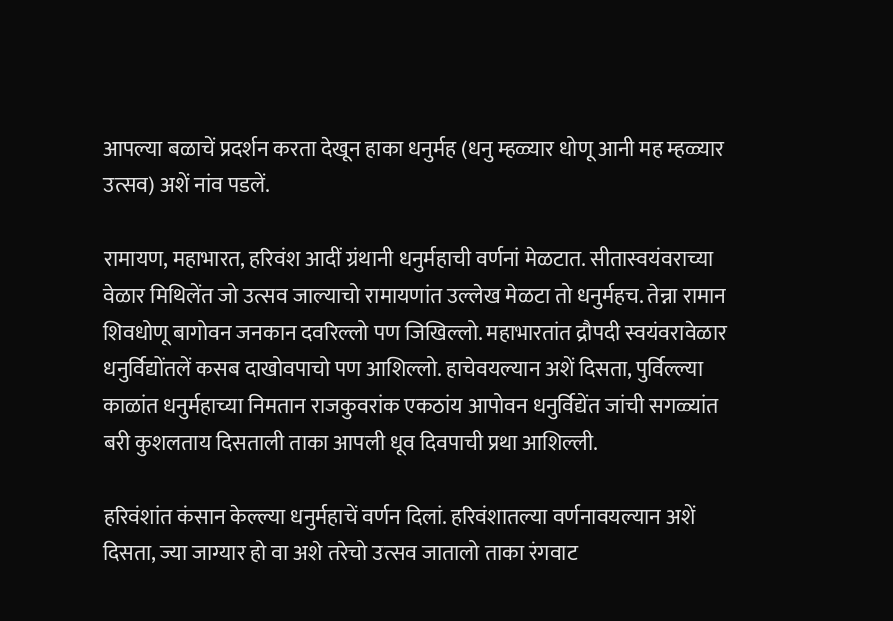आपल्या बळाचें प्रदर्शन करता देखून हाका धनुर्मह (धनु म्हळ्यार धोणू आनी मह म्हळ्यार उत्सव) अशें नांव पडलें.

रामायण, महाभारत, हरिवंश आदीं ग्रंथानी धनुर्महाची वर्णनां मेळटात. सीतास्वयंवराच्या वेळार मिथिलेंत जो उत्सव जाल्याचो रामायणांत उल्लेख मेळटा तो धनुर्महच. तेन्ना रामान शिवधोणू बागोवन जनकान दवरिल्लो पण जिखिल्लो. महाभारतांत द्रौपदी स्वयंवरावेळार धनुर्विद्योंतलें कसब दाखोवपाचो पण आशिल्लो. हाचेवयल्यान अशें दिसता, पुर्विल्ल्या काळांत धनुर्महाच्या निमतान राजकुवरांक एकठांय आपोवन धनुर्विद्येंत जांची सगळ्यांत बरी कुशलताय दिसताली ताका आपली धूव दिवपाची प्रथा आशिल्ली.

हरिवंशांत कंसान केल्ल्या धनुर्महाचें वर्णन दिलां. हरिवंशातल्या वर्णनावयल्यान अशें दिसता, ज्या जाग्यार हो वा अशे तरेचो उत्सव जातालो ताका रंगवाट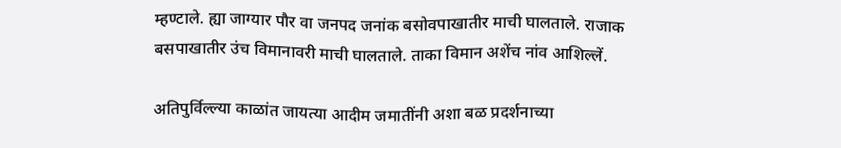म्हण्टाले. ह्या जाग्यार पौर वा जनपद जनांक बसोवपाखातीर माची घालताले. राजाक बसपाखातीर उंच विमानावरी माची घालताले. ताका विमान अशेंच नांव आशिल्लें.

अतिपुर्विल्ल्या काळांत जायत्या आदीम जमातींनी अशा बळ प्रदर्शनाच्या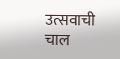उत्सवाची चाल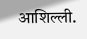आशिल्ली.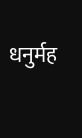धनुर्मह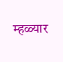म्हळ्यार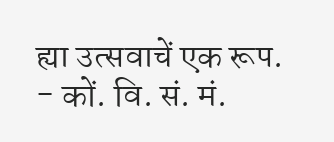ह्या उत्सवाचें एक रूप. - कों. वि. सं. मं.